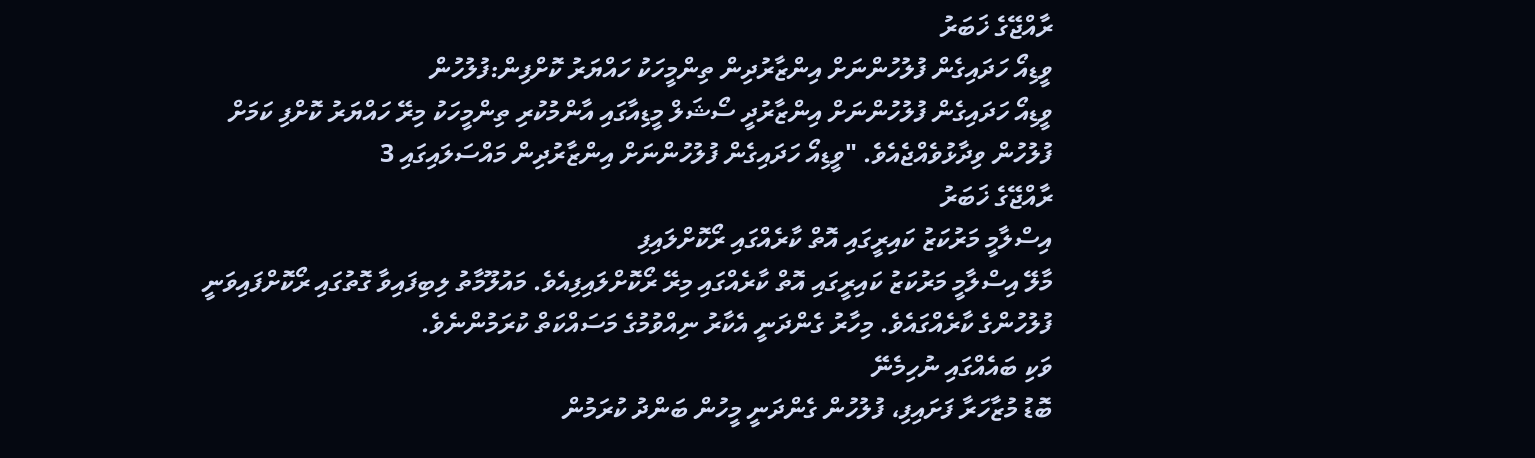ރާއްޖޭގެ ޚަބަރު
ވީޑިއޯ ހަދައިގެން ފުލުހުންނަށް އިންޒާރުދިން ތިންމީހަކު ހައްޔަރު ކޮށްފިން:ފުލުހުން
ވީޑިއޯ ހަދައިގެން ފުލުހުންނަށް އިންޒާރުދީ ސޯޝަލް މީޑިއާގައި އާންމުކުރި ތިންމީހަކު މިރޭ ހައްޔަރު ކޮށްފި ކަމަށް ފުލުހުން ވިދާޅުވެއްޖެއެވެ. "ވީޑިއޯ ހަދައިގެން ފުލުހުންނަށް އިންޒާރުދިން މައްސަލައިގައި 3
ރާއްޖޭގެ ޚަބަރު
އިސްލާމީ މަރުކަޒު ކައިރީގައި އޮތް ކާރެއްގައި ރޯކޮށްލައިފި
މާލޭ އިސްލާމީ މަރުކަޒު ކައިރީގައި އޮތް ކާރެއްގައި މިރޭ ރޯކޮށްލައިފިއެވެ. މައުލޫމާތު ލިބިފައިވާ ގޮތުގައި ރޯކޮށްފައިވަނީ ފުލުހުންގެ ކާރެއްގައެވެ. މިހާރު ގެންދަނީ އެކާރު ނިއްވުމުގެ މަސައްކަތް ކުރަމުންނެވެ.
ވަކި ބައެއްގައި ނުހިމެނޭ
ބޮޑު މުޒާހަރާ ފަށައިފި، ފުލުހުން ގެންދަނީ މީހުން ބަންދު ކުރަމުން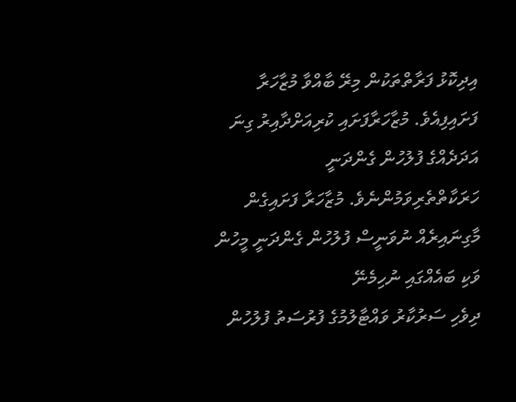އިދިކޮޅު ފަރާތްތަކުން މިރޭ ބާއްވާ މުޒާހަރާ ފަށައިފިއެވެ. މުޒާހަރާފަށައި ކުރިއަށްދާއިރު ގިނަ އަދަދެއްގެ ފުލުހުން ގެންދަނީ ހަރަކާތްތެރިވަމުންނެވެ. މުޒާހަރާ ފަށައިގެން މާގިނައިރެއް ނުވަނީސް ފުލުހުން ގެންދަނީ މީހުން
ވަކި ބައެއްގައި ނުހިމެނޭ
ދިވެހި ސަރުކާރު ވައްޓާލުމުގެ ފުރުސަތު ފުލުހުން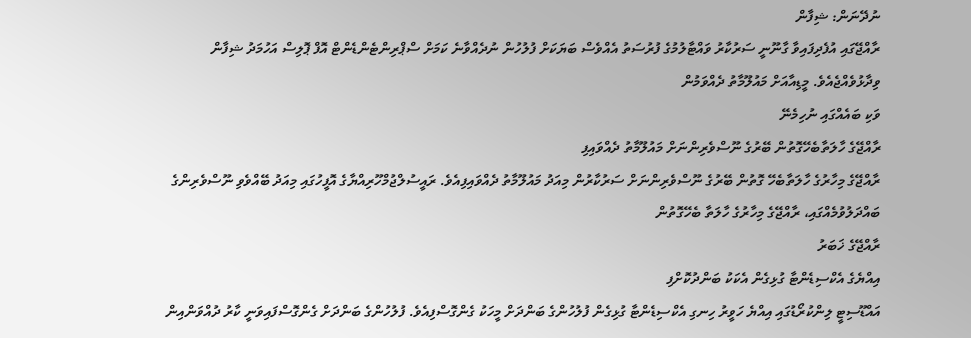ނުދޭނަން: ޝިފާން
ރާއްޖޭގައި އުފެދިފައިވާ ގާނޫނީ ސަރުކާރު ވައްޓާލުމުގެ ފުރުސަތު އެއްވެސް ބަޔަކަށް ފުލުހުން ނުދެއްވާނެ ކަމަށް ސްޕްރިންޓެންޑެންޓް އޮފް ޕޮލިސް އަހުމަދު ޝިފާން ވިދާޅުވެއްޖެއެވެ. މީޑިއާއަށް މައުލޫމާތު ދެއްވަމުން
ވަކި ބައެއްގައި ނުހިމެނޭ
ރާއްޖޭގެ ހާލަތާބެހޭގޮތުން ބޭރުގެ ނޫސްވެރިންނަށް މައުލޫމާތު ދެއްވައިފި
ރާއްޖޭގެ މިހާރުގެ ހާލަތާބެހޭ ގޮތުން ބޭރުގެ ނޫސްވެރިންނަށް ސަރުކާރުން މިއަދު މައުލޫމާތު ދެއްވައިފިއެވެ. ރައީސުލްޖުމްހޫރިއްޔާގެ އޮފީހުގައި މިއަދު ބޭއްވެވި ނޫސްވެރިންގެ ބައްދަލުވުމެއްގައި، ރާއްޖޭގެ މިހާރުގެ ހާލަތާ ބެހޭގޮތުން
ރާއްޖޭގެ ޚަބަރު
އިއްޔެގެ އެކްސިޑެންޓާ ގުޅިގެން އެކަކު ބަންދުކޮށްފި
އައްޑޫސިޓީ ލިންކުރޯޑުގައި އިއްޔެ ހަވީރު ހިނގި އެކްސިޑެންޓާ ގުޅިގެން ފުލުހުންގެ ބަންދަށް މީހަކު ގެންގޮސްފިއެވެ. ފުލުހުންގެ ބަންދަށް ގެންގޮސްފައިވަނީ ކާރު ދުއްވަންއިން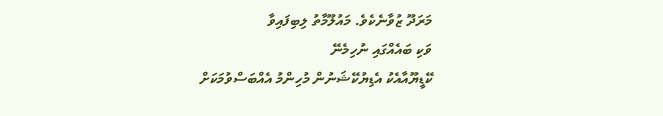މަރަދޫ ޒުވާނެކެވެ. މައުލޫމާތު ލިބިފައިވާ
ވަކި ބައެއްގައި ނުހިމެނޭ
ކޭޑީޔޫއާއެކު އެޑިޔުކޭޝަނުން މުހިންމު އެއްބަސްވުމަކަށް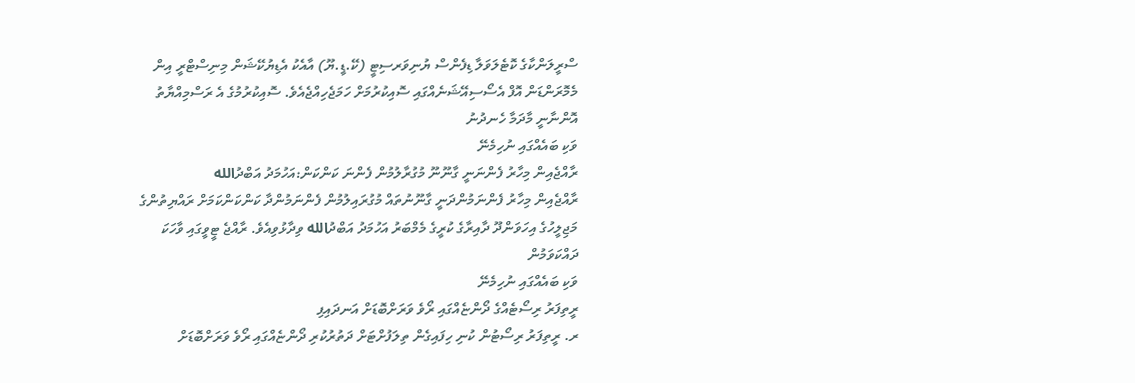ސްރީލަންކާގެ ކޮޓެލަވަލާ ޑިފެންސް ޔުނިވަރސިޓީ (ކޭ.ޑީ.ޔޫ) އާއެކު އެޑިޔުކޭޝަން މިނިސްޓްރީ އިން މެމޮރަންޑަން އޮފް އެސޯސިއޭޝަނެއްގައި ސޮއިކުރުމަށް ހަމަޖެހިއްޖެއެވެ. ސޮއިކުރުމުގެ އެ ރަސްމިއްޔާތު އޮންނާނީ މާދަމާ ހެނދުނު
ވަކި ބައެއްގައި ނުހިމެނޭ
ރާއްޖެއިން މިހާރު ފެންނަނީ ގާނޫނޫ މުގުރާލުމުން ފެންނަ ކަންކަން:އަހުމަދު އަބްދުالله
ރާއްޖެއިން މިހާރު ފެންނަމުންދަނީ ގާނޫނުތައް މުގުރައިލުމުން ފެންނަމުންދާ ކަންކަންކަމަށް ރައްޔިތުންގެ މަޖިލީހުގެ އިހަވަންދޫ ދާއިރާގެ ކުރީގެ މެމްބަރު އަހުމަދު އަބްދުالله ވިދާޅުވިއެވެ. ރާއްޖެ ޓީވީގައި ވާހަކަ ދައްކަވަމުން
ވަކި ބައެއްގައި ނުހިމެނޭ
ރީތިފަރު ރިސޯޓެއްގެ ދޯންޏެއްގައި ރޯވެ ވަރަށްބޮޑަށް އަނދައިފި
ރ. ރީތިފަރު ރިސޯޓުން ކުނި ހިފައިގެން ތިލަފުށްޓަށް ދަތުރުކުރި ދޯންޏެއްގައި ރޯވެ ވަރަށްބޮޑަށް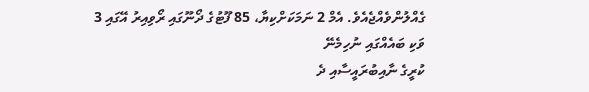ގެއްލުންވެއްޖެއެވެ. އެމް 2 ނަމަކަށްކިޔާ، 85 ފޫޓުގެ ދޯނޫގައި ރޯވިއިރު އޭގައި 3
ވަކި ބައެއްގައި ނުހިމެނޭ
ކުރީގެ ނާއިބުރައީސާއި ދެ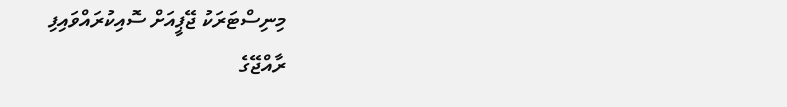މިނިސްޓަރަކު ޖޭޕީއަށް ސޮއިކުރައްވައިފި
ރާއްޖޭގެ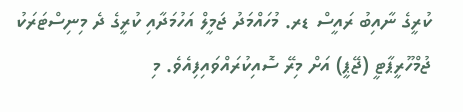ކުރީގެ ނާއިބު ރައީސް ޑރ. މުހައްމަދު ޖަމީލް އަހުމަދާއި ކުރީގެ ދެ މިނިސްޓަރަކު ޖުމްހޫރީޕާޓީ (ޖޭޕީ) އަށް މިރޭ ސޮއިކުރައްވައިފިއެވެ. މި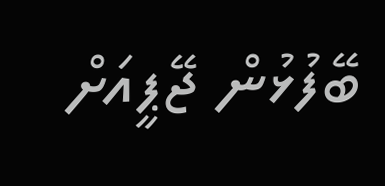ބޭފުޅުން ޖޭޕީއަށް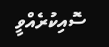ސޮއިކުރެއްވީ